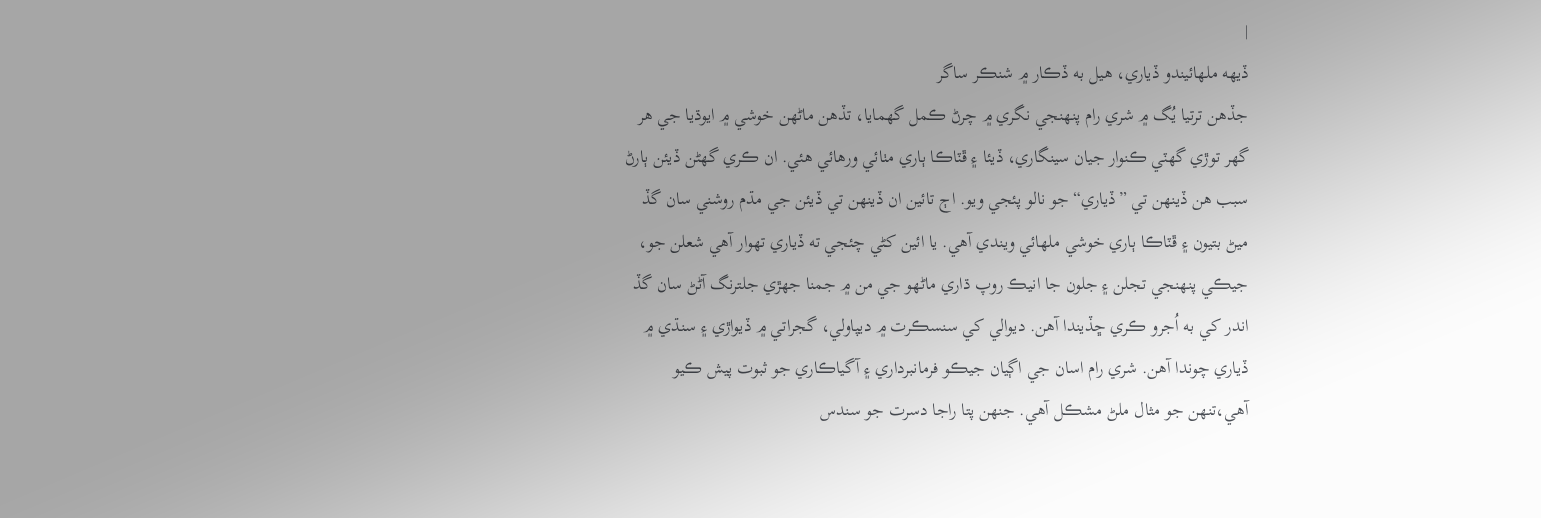|
ڏيهه ملهائيندو ڏياري، هيل به ڏڪار ۾ شنڪر ساگر
جڏهن ترتيا يُگ ۾ شري رام پنهنجي نگري ۾ چرڻ ڪمل گهمايا، تڏهن ماڻهن خوشي ۾ ايوڌيا جي هر گهر توڙي گهٽي ڪنوار جيان سينگاري، ڏيئا ۽ ڦٽاڪا ٻاري مٺائي ورهائي هئي. ان ڪري گهڻن ڏيئن ٻارڻ سبب هن ڏينهن تي ”ڏياري“ جو نالو پئجي ويو. اڄ تائين ان ڏينهن تي ڏيئن جي مڌم روشني سان گڏ ميڻ بتيون ۽ ڦٽاڪا ٻاري خوشي ملهائي ويندي آهي. يا ائين کڻي چئجي ته ڏياري تهوار آهي شعلن جو، جيڪي پنهنجي تجلن ۽ جلون جا انيڪ روپ ڌاري ماڻهو جي من ۾ جمنا جهڙي جلترنگ آڻڻ سان گڏ اندر کي به اُجرو ڪري ڇڏيندا آهن. ديوالي کي سنسڪرت ۾ ديپاولي، گجراتي ۾ ڏيواڙي ۽ سنڌي ۾ ڏياري چوندا آهن. شري رام اسان جي اڳيان جيڪو فرمانبرداري ۽ آگياڪاري جو ثبوت پيش ڪيو آهي،تنهن جو مثال ملڻ مشڪل آهي. جنهن پتا راجا دسرت جو سندس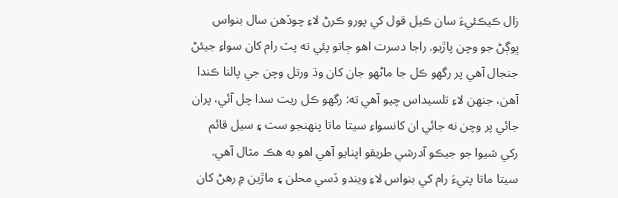زال ڪيڪئيءَ سان ڪيل قول کي پورو ڪرڻ لاءِ چوڏهن سال بنواس ڀوڳڻ جو وچن پاڙيو. راجا دسرت اهو ڄاتو پئي ته پٽ رام کان سواءِ جيئڻ جنجال آهي پر رگهو ڪل جا ماڻهو جان کان وڌ ورتل وچن جي پالنا ڪندا آهن، جنهن لاءِ تلسيداس چيو آهي ته: رگهو ڪل ريت سدا چل آئي، پران جائي پر وچن نه جائي ان کانسواءِ سيتا ماتا پنهنجو ست ۽ سيل قائم رکي شيوا جو جيڪو آدرشي طريقو اپنايو آهي اهو به هڪ مثال آهي. سيتا ماتا پتيءَ رام کي بنواس لاءِ ويندو ڏسي محلن ۽ ماڙين ۾ رهڻ کان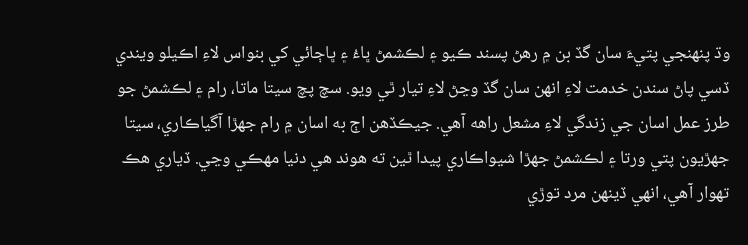وڌ پنهنجي پتيءَ سان گڏ بن ۾ رهڻ پسند ڪيو ۽ لڪشمڻ ڀاءُ ۽ ڀاڄائي کي بنواس لاءِ اڪيلو ويندي ڏسي پاڻ سندن خدمت لاءِ انهن سان گڏ وڃڻ لاءِ تيار ٿي ويو. سچ پچ سيتا ماتا، رام ۽ لڪشمڻ جو طرز عمل اسان جي زندگي لاءِ مشعل راهه آهي. جيڪڏهن اڄ به اسان ۾ رام جهڙا آگياڪاري، سيتا جهڙيون پتي ورتا ۽ لڪشمڻ جهڙا شيواڪاري پيدا ٿين ته هوند هي دنيا مهڪي وڃي. ڏياري هڪ تهوار آهي، انهي ڏينهن مرد توڙي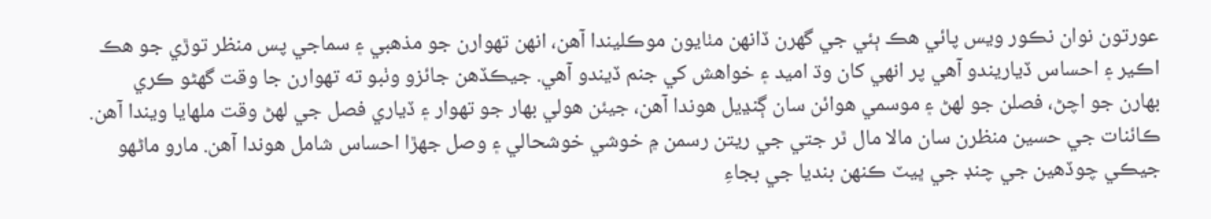عورتون نوان نڪور ويس پائي هڪ ٻئي جي گھرن ڏانهن مٺايون موڪليندا آهن، انهن تهوارن جو مذهبي ۽ سماجي پس منظر توڙي جو هڪ اڪير ۽ احساس ڏياريندو آهي پر انهي کان وڌ اميد ۽ خواهش کي جنم ڏيندو آهي. جيڪڏهن جائزو وٺبو ته تهوارن جا وقت گهڻو ڪري بهارن جو اچڻ، فصلن جو لهڻ ۽ موسمي هوائن سان ڳنڍيل هوندا آهن، جيئن هولي بهار جو تهوار ۽ ڏياري فصل جي لهڻ وقت ملهايا ويندا آهن. ڪائنات جي حسين منظرن سان مالا مال ٿر جتي جي ريتن رسمن ۾ خوشي خوشحالي ۽ وصل جهڙا احساس شامل هوندا آهن. مارو ماڻهو جيڪي چوڏهين جي چنڊ جي ڀيٽ ڪنهن بنديا جي بجاءِ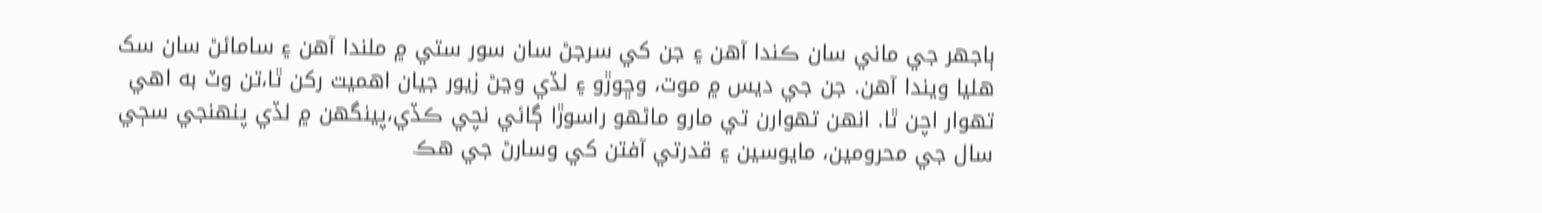ٻاجهر جي ماني سان ڪندا آهن ۽ جن کي سرجڻ سان سور ستي ۾ ملندا آهن ۽ سامائڻ سان سک هليا ويندا آهن. جن جي ديس ۾ موت، وڇوڙو ۽ لڏي وڃڻ زيور جيان اهميت رکن ٿا،تن وٽ به اهي تهوار اچن ٿا. انهن تهوارن تي مارو ماڻهو راسوڙا ڳائي نچي ڪڏي،پينگهن ۾ لڏي پنهنجي سڄي سال جي محرومين، مايوسين ۽ قدرتي آفتن کي وسارڻ جي هڪ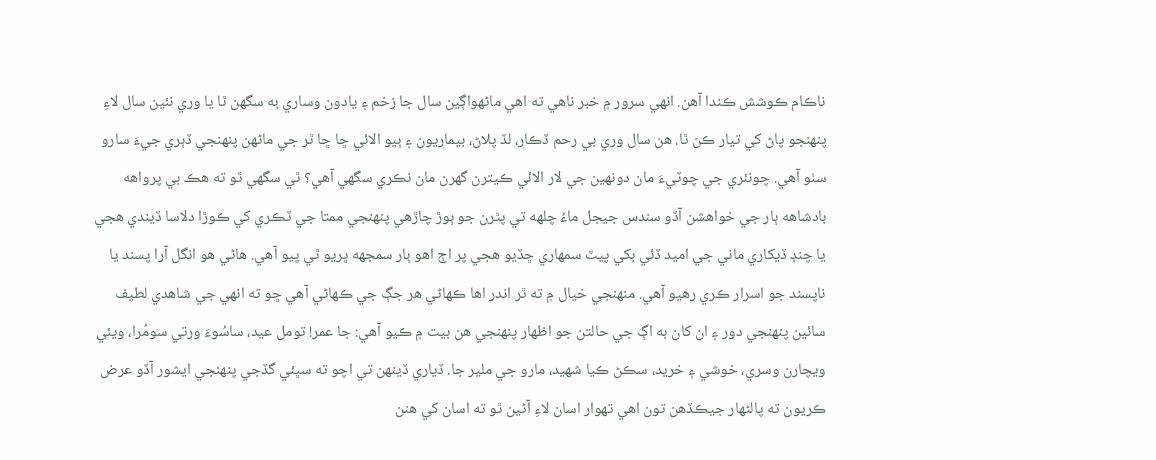ناڪام ڪوشش ڪندا آهن. انهي سرور ۾ خبر ناهي ته اهي ماڻهواڳين سال جا زخم ۽ يادون وساري به سگهن ٿا يا وري نئين سال لاءِ پنهنجو پاڻ کي تيار ڪن ٿا. هن سال وري بي رحم ڏڪار، لڏ پلاڻ، بيماريون ۽ ٻيو الائي ڇا ڇا ٿر جي ماڻهن پنهنجي ڏٻري جيءَ سارو سٺو آهي. چونئري جي چوٽيءَ مان دونهين جي لار الائي ڪيترن گهرن مان نڪري سگهي آهي؟ ٿي سگهي ٿو ته هڪ بي پرواهه بادشاهه ٻار جي خواهشن آڏو سندس جيجل ماءُ چلهه تي پٿرن جو ٻوڙ چاڙهي پنهنجي ممتا جي ٽڪري کي ڪوڙا دلاسا ڏيندي هجي يا چنڊ ڏيکاري ماني جي اميد ڏئي بکي پيٽ سمهاري ڇڏيو هجي پر اڄ اهو ٻار سمجهه ڀريو ٿي پيو آهي. هاڻي هو انگل آرا پسند يا ناپسند جو اسرار ڪري رهيو آهي. منهنجي خيال ۾ ته ٿر اندر اها ڪهاڻي هر جڳ جي ڪهاڻي آهي ڇو ته انهي جي شاهدي لطيف سائين پنهنجي دور ۽ ان کان به اڳ جي حالتن جو اظهار پنهنجي هن بيت ۾ ڪيو آهي: جا عمر! تومل عيد، ساسُوءَ ورتي سومُرا، ويئي ويچارن وسري، خوشي ۽ خريد، سڪڻ ڪيا شهيد، مارو جي ملير جا. ڏياري ڏينهن تي اچو ته سڀئي گڏجي پنهنجي ايشور آڏو عرض ڪريون ته پالڻهار جيڪڏهن تون اهي تهوار اسان لاءِ آڻين ٿو ته اسان کي هنن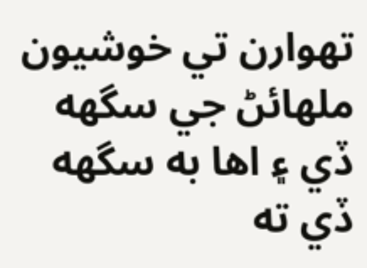تهوارن تي خوشيون ملهائڻ جي سگهه ڏي ۽ اها به سگهه ڏي ته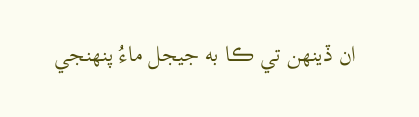ان ڏينهن تي ڪا به جيجل ماءُ پنهنجي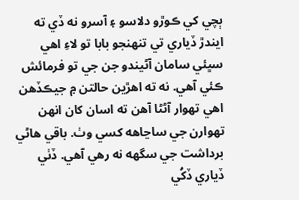ٻچي کي ڪوڙو دلاسو ۽ آسرو نه ڏي ته ايندڙ ڏياري تي تنهنجو بابا تو لاءِ اهي سڀئي سامان آڻيندو جن جي تو فرمائش ڪئي آهي. نه ته اهڙين حالتن ۾ جيڪڏهن اهي تهوار آڻڻا آهن ته اسان کان انهن تهوارن جي ساڃاهه کسي وٺ. باقي هاڻي برداشت جي سگهه نه رهي آهي. ڏٺي ڏياري ڏکُي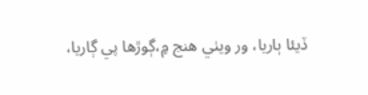ڏيئا ٻاريا، ور ويٺي هنج ۾،ڳوڙها پي ڳاريا،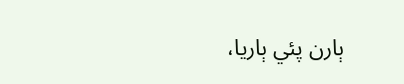ٻارن پئي ٻاريا،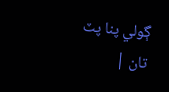ڳولي پنا پٽ تان |